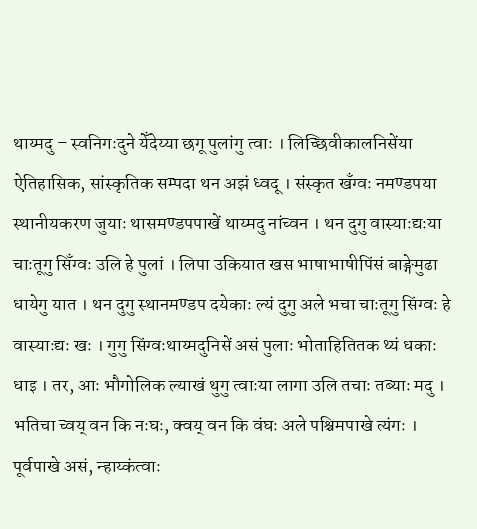थाय्मदु – स्वनिगःदुने येँदेय्या छगू पुलांगु त्वाः । लिच्छिवीकालनिसेंया ऐतिहासिक, सांस्कृतिक सम्पदा थन अझं ध्वदू । संस्कृत खँग्वः नमण्डपया स्थानीयकरण जुयाः थासमण्डपपाखें थाय्मदु नांच्वन । थन दुगु वास्याःद्यःया चाःतूगु सिँग्वः उलि हे पुलां । लिपा उकियात खस भाषाभाषीपिंसं बाङ्गेमुढा धायेगु यात । थन दुगु स्थानमण्डप दयेकाः ल्यं दुगु अले भचा चाःतूगु सिंग्वः हे वास्याःद्यः खः । गुगु सिंग्वःथाय्मदुनिसें असं पुलाः भोताहितितक थ्यं धकाः धाइ । तर, आः भौगोलिक ल्याखं थुगु त्वाःया लागा उलि तचाः तब्याः मदु । भतिचा च्वय् वन कि नःघः, क्वय् वन कि वंघः अले पश्चिमपाखे त्यंगः । पूर्वपाखे असं, न्हाय्कंत्वाः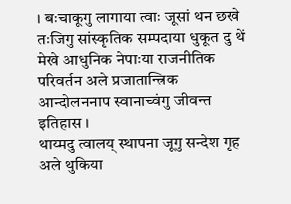। बःचाकूगु लागाया त्वाः जूसां थन छखे तःजिगु सांस्कृतिक सम्पदाया धुकूत दु थें मेखे आधुनिक नेपाःया राजनीतिक परिवर्तन अले प्रजातान्त्रिक आन्दोलननाप स्वानाच्वंगु जीवन्त इतिहास ।
थाय्मदु त्वालय् स्थापना जूगु सन्देश गृह अले थुकिया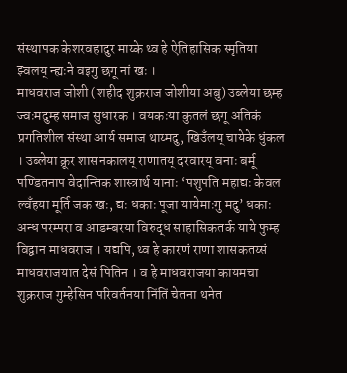संस्थापक केशरवहादुर माय्के थ्व हे ऐतिहासिक स्मृतिया झ्वलय् न्ह्यःने वइगु छगू नां खः ।
माधवराज जोशी (शहीद शुक्रराज जोशीया अबु) उब्लेया छम्ह ज्वःमदुम्ह समाज सुधारक । वयकःया कुतलं छगू अतिकं प्रगतिशील संस्था आर्य समाज थाय्मदु, खिउँलय् चायेके धुंकल । उब्लेया क्रूर शासनकालय् राणातय् दरवारय् वनाः बर्मू पण्डितनाप वेदान्तिक शास्त्रार्थ यानाः ‘पशुपति महाद्यः केवल ल्वँहया मूर्ति जक खः, द्यः धकाः पूजा यायेमाःगु मदु’ धकाः अन्ध परम्परा व आडम्बरया विरुद्ध साहासिकतर्क याये फुम्ह विद्वान माधवराज । यद्यपि, थ्व हे कारणं राणा शासकतय्सं माधवराजयात देसं पितिन । व हे माधवराजया कायमचा शुक्रराज गुम्हेसिन परिवर्तनया निंतिं चेतना थनेत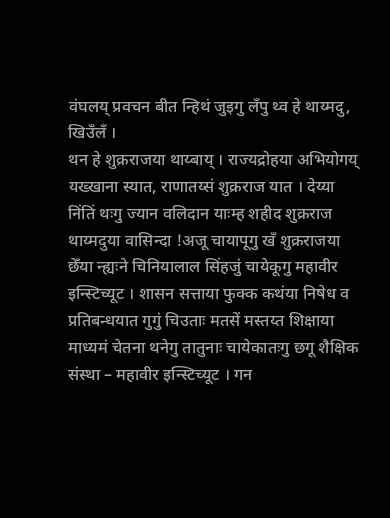वंघलय् प्रवचन बीत न्हिथं जुइगु लँपु थ्व हे थाय्मदु, खिउँलँ ।
थन हे शुक्रराजया थाय्बाय् । राज्यद्रोहया अभियोगय् यख्खाना स्यात, राणातय्सं शुक्रराज यात । देय्या निंतिं थःगु ज्यान वलिदान याःम्ह शहीद शुक्रराज थाय्मदुया वासिन्दा !अजू चायापूगु खँ शुक्रराजया छेँया न्ह्यःने चिनियालाल सिंहजुं चायेकूगु महावीर इन्स्टिच्यूट । शासन सत्ताया फुक्क कथंया निषेध व प्रतिबन्धयात गुगुं चिउताः मतसें मस्तय्त शिक्षाया माध्यमं चेतना थनेगु तातुनाः चायेकातःगु छगू शैक्षिक संस्था – महावीर इन्स्टिच्यूट । गन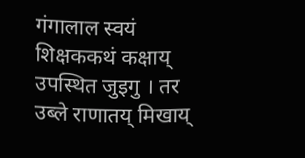गंगालाल स्वयं शिक्षककथं कक्षाय् उपस्थित जुइगु । तर उब्ले राणातय् मिखाय्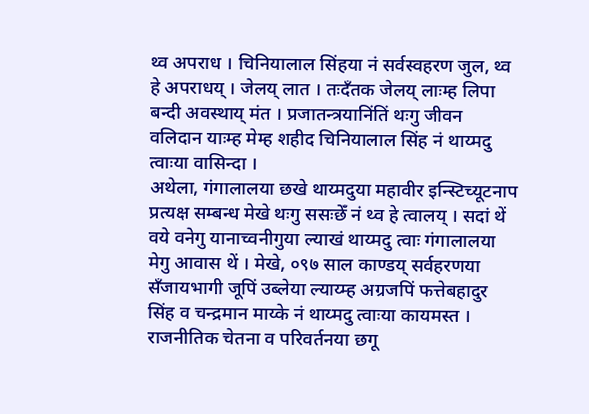थ्व अपराध । चिनियालाल सिंहया नं सर्वस्वहरण जुल, थ्व हे अपराधय् । जेलय् लात । तःदँतक जेलय् लाःम्ह लिपा बन्दी अवस्थाय् मंत । प्रजातन्त्रयानिंतिं थःगु जीवन वलिदान याःम्ह मेम्ह शहीद चिनियालाल सिंह नं थाय्मदु त्वाःया वासिन्दा ।
अथेला, गंगालालया छखे थाय्मदुया महावीर इन्स्टिच्यूटनाप प्रत्यक्ष सम्बन्ध मेखे थःगु ससःछेँ नं थ्व हे त्वालय् । सदां थें वये वनेगु यानाच्वनीगुया ल्याखं थाय्मदु त्वाः गंगालालया मेगु आवास थें । मेखे, ०९७ साल काण्डय् सर्वहरणया सँजायभागी जूपिं उब्लेया ल्याय्म्ह अग्रजपिं फत्तेबहादुर सिंह व चन्द्रमान माय्के नं थाय्मदु त्वाःया कायमस्त । राजनीतिक चेतना व परिवर्तनया छगू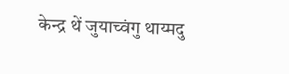केन्द्र थें जुयाच्वंगु थाय्मदु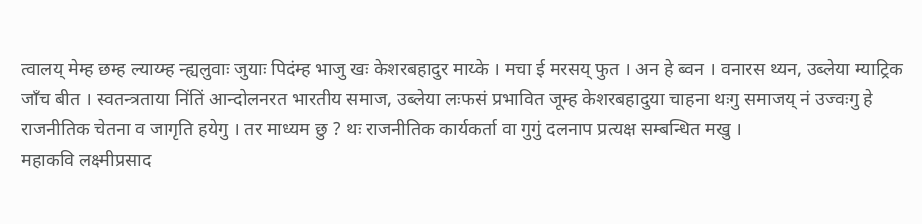त्वालय् मेम्ह छम्ह ल्याय्म्ह न्ह्यलुवाः जुयाः पिदंम्ह भाजु खः केशरबहादुर माय्के । मचा ई मरसय् फुत । अन हे ब्वन । वनारस थ्यन, उब्लेया म्याट्रिक जाँच बीत । स्वतन्त्रताया निंतिं आन्दोलनरत भारतीय समाज, उब्लेया लःफसं प्रभावित जूम्ह केशरबहादुया चाहना थःगु समाजय् नं उज्वःगु हे राजनीतिक चेतना व जागृति हयेगु । तर माध्यम छु ? थः राजनीतिक कार्यकर्ता वा गुगुं दलनाप प्रत्यक्ष सम्बन्धित मखु ।
महाकवि लक्ष्मीप्रसाद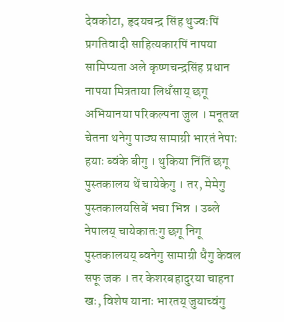देवकोटा, हृदयचन्द्र सिंह थुज्वःपिं प्रगतिवादी साहित्यकारपिं नापया सामिप्यता अले कृष्णचन्द्रसिंह प्रधान नापया मित्रताया लिधँसाय् छगू अभियानया परिकल्पना जुल । मनूतय्त चेतना थनेगु पाठ्य सामाग्री भारतं नेपाः हयाः ब्वंके बीगु । थुकिया निंतिं छगू पुस्तकालय थें चायेकेगु । तर, मेमेगु पुस्तकालयसिबें भचा भिन्न । उब्ले नेपालय् चायेकातःगु छगू निगू पुस्तकालयय् ब्वनेगु सामाग्री धैगु केवल सफू जक । तर केशरबहादुरया चाहना खः, विशेष यानाः भारतय् जुयाच्वंगु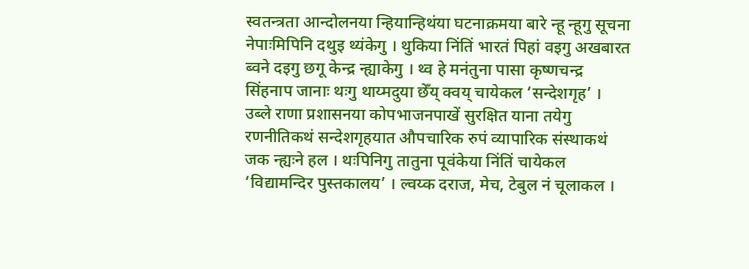स्वतन्त्रता आन्दोलनया न्हियान्हिथंया घटनाक्रमया बारे न्हू न्हूगु सूचना नेपाःमिपिनि दथुइ थ्यंकेगु । थुकिया निंतिं भारतं पिहां वइगु अखबारत ब्वने दइगु छगू केन्द्र न्ह्याकेगु । थ्व हे मनंतुना पासा कृष्णचन्द्र सिंहनाप जानाः थःगु थाय्मदुया छेँय् क्वय् चायेकल ‘सन्देशगृह’ ।
उब्ले राणा प्रशासनया कोपभाजनपाखें सुरक्षित याना तयेगु रणनीतिकथं सन्देशगृहयात औपचारिक रुपं व्यापारिक संस्थाकथं जक न्ह्यःने हल । थःपिनिगु तातुना पूवंकेया निंतिं चायेकल ‘विद्यामन्दिर पुस्तकालय’ । ल्वय्क दराज, मेच, टेबुल नं चूलाकल ।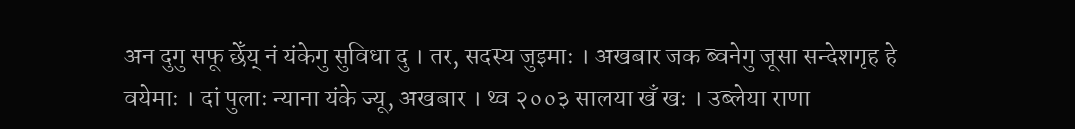अन दुगु सफू छेँय् नं यंकेगु सुविधा दु । तर, सदस्य जुइमाः । अखबार जक ब्वनेगु जूसा सन्देशगृह हे वयेमाः । दां पुलाः न्याना यंके ज्यू, अखबार । थ्व २००३ सालया खँ खः । उब्लेया राणा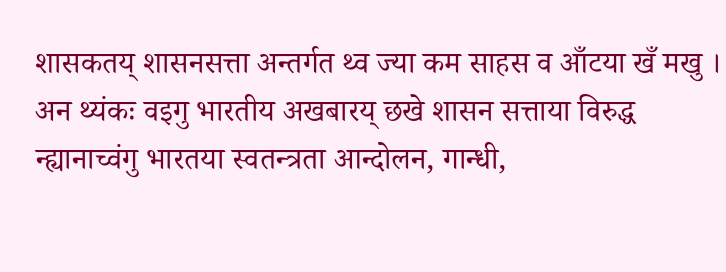शासकतय् शासनसत्ता अन्तर्गत थ्व ज्या कम साहस व आँटया खँ मखु । अन थ्यंकः वइगु भारतीय अखबारय् छखे शासन सत्ताया विरुद्ध न्ह्यानाच्वंगु भारतया स्वतन्त्रता आन्दोलन, गान्धी,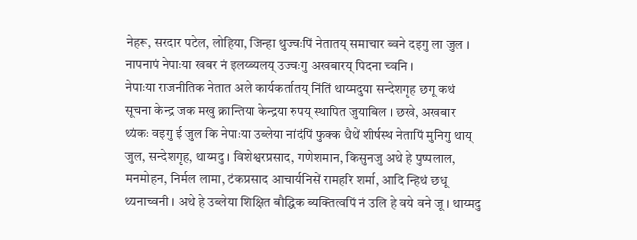नेहरू, सरदार पटेल, लोहिया, जिन्हा थुज्वःपिं नेतातय् समाचार ब्वने दइगु ला जुल । नापनापं नेपाःया खबर नं इलय्ब्यलय् उज्वःगु अखबारय् पिदना च्वनि ।
नेपाःया राजनीतिक नेतात अले कार्यकर्तातय् निंतिं थाय्मदुया सन्देशगृह छगू कथं सूचना केन्द्र जक मखु क्रान्तिया केन्द्रया रुपय् स्थापित जुयाबिल । छखे, अखबार थ्यंकः वइगु ई जुल कि नेपाःया उब्लेया नांदंपिं फुक्क धैथें शीर्षस्थ नेतापिं मुनिगु थाय् जुल, सन्देशगृह, थाय्मदु । विशेश्वरप्रसाद, गणेशमान, किसुनजु अथे हे पुष्पलाल, मनमोहन, निर्मल लामा, टंकप्रसाद आचार्यनिसें रामहरि शर्मा, आदि न्हिथं छधू थ्यनाच्वनी । अथे हे उब्लेया शिक्षित बौद्धिक ब्यक्तित्वपिं नं उलि हे वये वने जू । थाय्मदु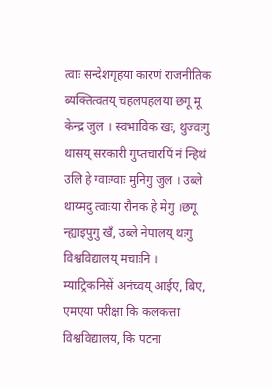त्वाः सन्देशगृहया कारणं राजनीतिक ब्यक्तित्वतय् चहलपहलया छगू मू केन्द्र जुल । स्वभाविक खः, थुज्वःगु थासय् सरकारी गुप्तचारपिं नं न्हिथं उलि हे ग्वाःग्वाः मुनिगु जुल । उब्ले थाय्मदु त्वाःया रौनक हे मेगु ।छगू न्ह्याइपुगु खँ, उब्ले नेपालय् थःगु विश्वविद्यालय् मचाःनि ।
म्याट्रिकनिसें अनंच्वय् आईए, बिए, एमएया परीक्षा कि कलकत्ता विश्वविद्यालय, कि पटना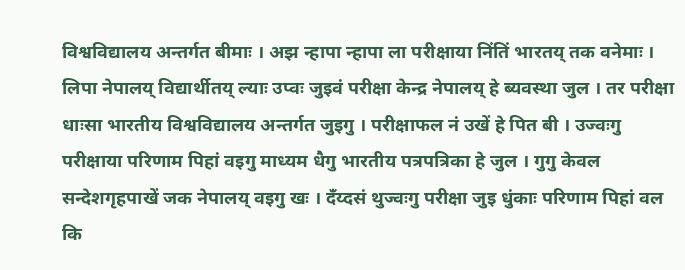विश्वविद्यालय अन्तर्गत बीमाः । अझ न्हापा न्हापा ला परीक्षाया निंतिं भारतय् तक वनेमाः । लिपा नेपालय् विद्यार्थीतय् ल्याः उप्वः जुइवं परीक्षा केन्द्र नेपालय् हे ब्यवस्था जुल । तर परीक्षा धाःसा भारतीय विश्वविद्यालय अन्तर्गत जुइगु । परीक्षाफल नं उखें हे पित बी । उज्वःगु परीक्षाया परिणाम पिहां वइगु माध्यम धैगु भारतीय पत्रपत्रिका हे जुल । गुगु केवल सन्देशगृहपाखें जक नेपालय् वइगु खः । दँय्दसं थुज्वःगु परीक्षा जुइ धुंकाः परिणाम पिहां वल कि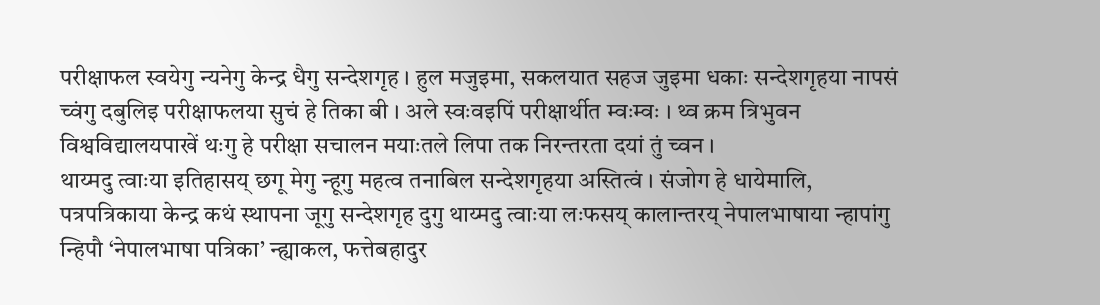परीक्षाफल स्वयेगु न्यनेगु केन्द्र धैगु सन्देशगृह । हुल मजुइमा, सकलयात सहज जुइमा धकाः सन्देशगृहया नापसं च्वंगु दबुलिइ परीक्षाफलया सुचं हे तिका बी । अले स्वःवइपिं परीक्षार्थीत म्वःम्वः । थ्व क्रम त्रिभुवन विश्वविद्यालयपाखें थःगु हे परीक्षा सचालन मयाःतले लिपा तक निरन्तरता दयां तुं च्वन ।
थाय्मदु त्वाःया इतिहासय् छगू मेगु न्हूगु महत्व तनाबिल सन्देशगृहया अस्तित्वं । संजोग हे धायेमालि, पत्रपत्रिकाया केन्द्र कथं स्थापना जूगु सन्देशगृह दुगु थाय्मदु त्वाःया लःफसय् कालान्तरय् नेपालभाषाया न्हापांगु न्हिपौ ‘नेपालभाषा पत्रिका’ न्ह्याकल, फत्तेबहादुर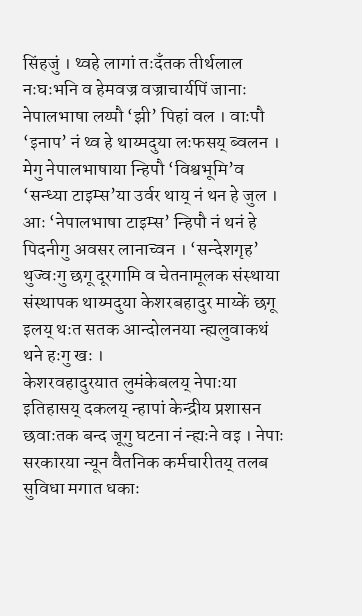सिंहजुं । थ्वहे लागां तःदँतक तीर्थलाल नःघःभनि व हेमवज्र वज्राचार्यपिं जानाः नेपालभाषा लय्पौ ‘झी’ पिहां वल । वाःपौ ‘इनाप’ नं थ्व हे थाय्मदुया लःफसय् ब्वलन । मेगु नेपालभाषाया न्हिपौ ‘विश्वभूमि’व ‘सन्ध्या टाइम्स’या उर्वर थाय् नं थन हे जुल । आः ‘नेपालभाषा टाइम्स’ न्हिपौ नं थनं हे पिदनीगु अवसर लानाच्वन । ‘सन्देशगृह’ थुज्वःगु छगू दूरगामि व चेतनामूलक संस्थाया संस्थापक थाय्मदुया केशरबहादुर माय्कें छगू इलय् थःत सतक आन्दोलनया न्ह्यलुवाकथं थने हःगु खः ।
केशरवहादुरयात लुमंकेबलय् नेपाःया इतिहासय् दकलय् न्हापां केन्द्रीय प्रशासन छवाःतक बन्द जूगु घटना नं न्ह्यःने वइ । नेपाः सरकारया न्यून वैतनिक कर्मचारीतय् तलब सुविधा मगात धकाः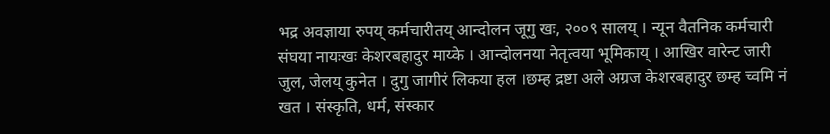भद्र अवज्ञाया रुपय् कर्मचारीतय् आन्दोलन जूगु खः, २००९ सालय् । न्यून वैतनिक कर्मचारी संघया नायःखः केशरबहादुर माय्के । आन्दोलनया नेतृत्वया भूमिकाय् । आखिर वारेन्ट जारी जुल, जेलय् कुनेत । दुगु जागीरं लिकया हल ।छम्ह द्रष्टा अले अग्रज केशरबहादुर छम्ह च्वमि नं खत । संस्कृति, धर्म, संस्कार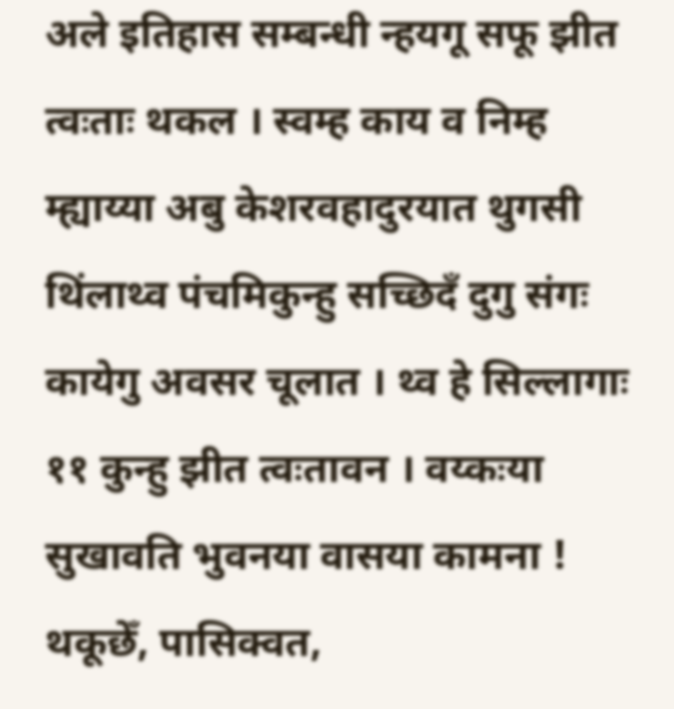अले इतिहास सम्बन्धी न्हयगू सफू झीत त्वःताः थकल । स्वम्ह काय व निम्ह म्ह्याय्या अबु केशरवहादुरयात थुगसी थिंलाथ्व पंचमिकुन्हु सच्छिदँ दुगु संगः कायेगु अवसर चूलात । थ्व हे सिल्लागाः ११ कुन्हु झीत त्वःतावन । वय्कःया सुखावति भुवनया वासया कामना !
थकूछेँ, पासिक्वत,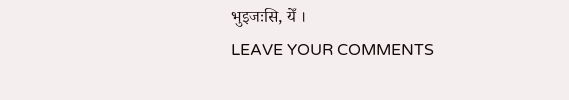भुइजःसि, येँ ।
LEAVE YOUR COMMENTS